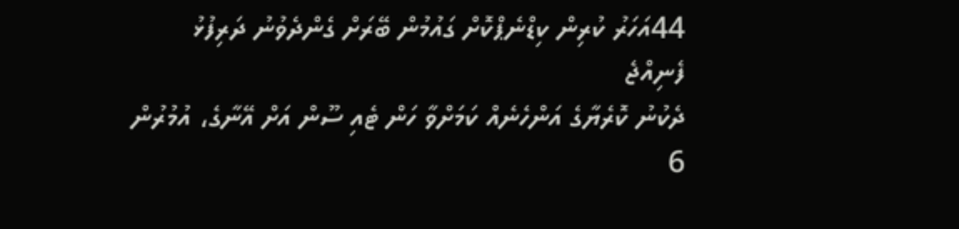44އަހަރު ކުރިން ކިޑްނެޕްކޮށް ގައުމުން ބޭރަށް ގެންދެވުނު ދަރިފުޅު ފެނިއްޖެ
ދެކުނު ކޮރެޔާގެ އަންހެނެއް ކަމަށްވާ ހަން ޓެއި ސޫން އަށް އޭނާގެ، އުމުރުން 6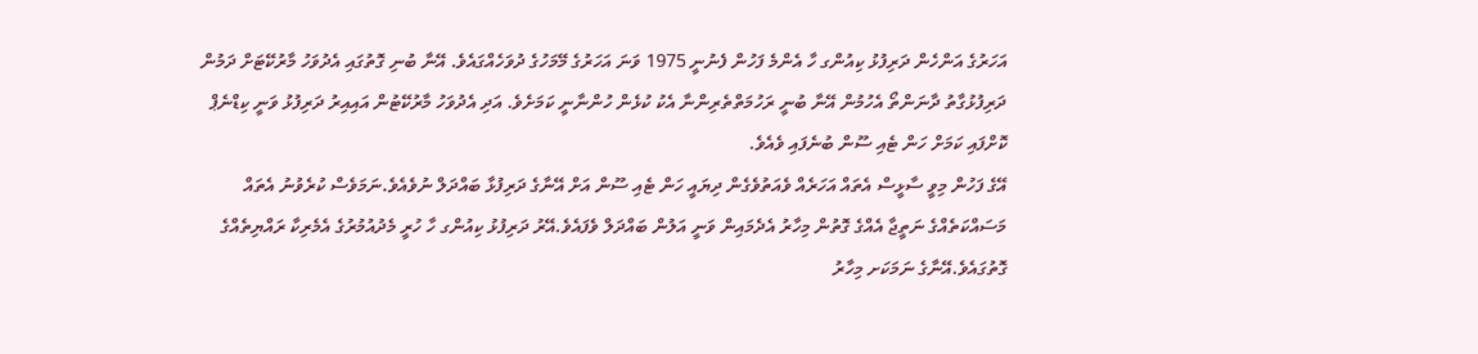އަހަރުގެ އަންހެން ދަރިފުޅު ކިއުންގ ހާ އެންމެ ފަހުން ފެނުނީ 1975 ވަނަ އަހަރުގެ މޭމަހުގެ ދުވަހެއްގައެވެ. އޭނާ ބުނި ގޮތުގައި އެދުވަހު މާރުކޭޓަށް ދަމުން ދަރިފުޅުގާތު ދާނަންތޯ އެހުމުން އޭނާ ބުނީ ރަހުމަތްތެރިންނާ އެކު ކުޅެން ހުންނާނީ ކަމަށެވެ. އަދި އެދުވަހު މާރުކޭޓުން އައިއިރު ދަރިފުޅު ވަނީ ކިޑްނެޕް ކޮށްފައި ކަމަށް ހަން ޓެއި ސޫން ބުނެފައި ވެއެވެ.
އޭގެ ފަހުން މިވީ ސާޅީސް އެތައް އަހަރެއް ވެއަތުވެގެން ދިޔައީ ހަން ޓެއި ސޫން އަށް އޭނާގެ ދަރިފުޅާ ބައްދަލް ނުވެއެވެ.ނަމަވެސް ކުރެވުނު އެތައް މަސައްކަތެއްގެ ނަތީޖާ އެއްގެ ގޮތުން މިހާރު އެދެމައިން ވަނީ އަލުން ބައްދަލް ވެފައެވެ.އޭރު ދަރިފުޅު ކިއުންގ ހާ ހުރީ މެދުއުމުރުގެ އެމެރިކާ ރައްޔިތެއްގެ ގޮތުގައެވެ.އޭނާގެ ނަމަކަށ މިހާރު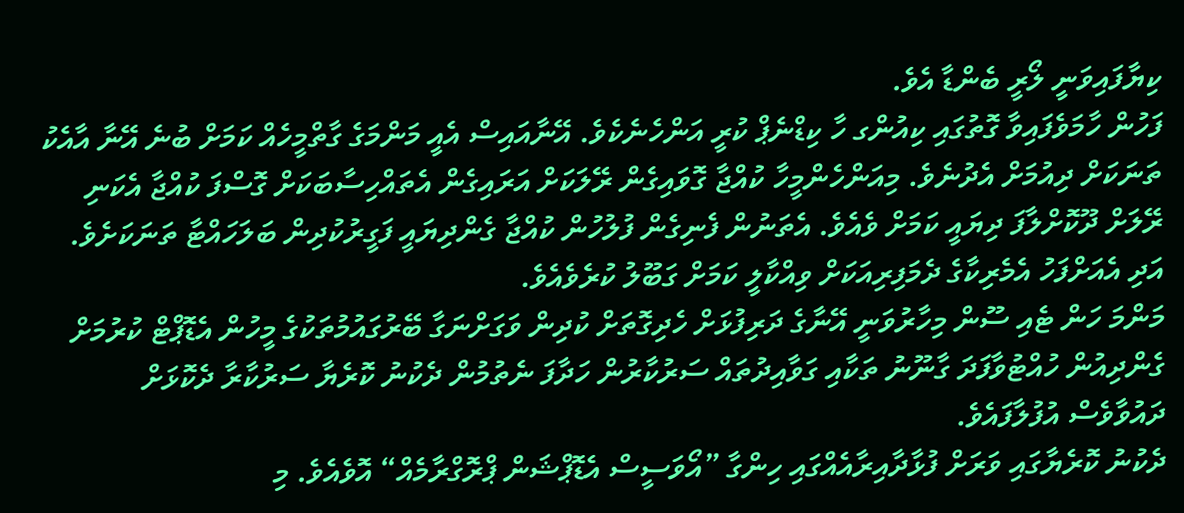ކިޔާފައިވަނީ ލޯރީ ބެންޑާ އެވެ.
ފަހުން ހާމަވެފައިވާ ގޮތުގައި ކިއުންގ ހާ ކިޑްނެޕް ކުރީ އަންހެނެކެވެ. އޭނާއައިސް އެއީ މަންމަގެ ގާތްމީހެއް ކަމަށް ބުނެ އޭނާ އާއެކު ތަނަކަށް ދިއުމަށް އެދުނެވެ. މިއަންހެންމީހާ ކުއްޖާ ގޮވައިގެން ރޭލަކަށް އަރައިގެން އެތައްހިސާބަކަށް ގޮސްފަ ކުއްޖާ އެކަނި ރޭލަށް ދޫކޮށްލާފަ ދިޔައީ ކަމަށް ވެއެވެ. އެތަނުން ފެނިގެން ފުލުހުން ކުއްޖާ ގެންދިޔައީ ފަގީރުކުދިން ބަލަހައްޓާ ތަނަކަށެވެ. އަދި އެއަށްފަހު އެމެރިކާގެ ދެމަފިރިއަކަށް ވިއްކާލީ ކަމަށް ގަބޫލު ކުރެވެއެވެ.
މަންމަ ހަން ޓެއި ސޫން މިހާރުވަނީ އޭނާގެ ދަރިފުޅަށް ހެދިގޮތަށް ކުދިން ވަގަށްނަގާ ބޭރުގައުމުތަކުގެ މީހުން އެޑޮޕްޓް ކުރުމަށް ގެންދިއުން ހުއްޓުވާފަދަ ގާނޫނު ތަކާއި ގަވާއިދުތައް ސަރުކާރުން ހަދާފަ ނެތުމުން ދެކުނު ކޮރެޔާ ސަރުކާރާ ދެކޮޅަށް ދައުވާވެސް އުފުލާފައެވެ.
ދެކުނު ކޮރެޔާގައި ވަރަށް ފުޅާދާއިރާއެއްގައި ހިންގާ ”އޯވަސީސް އެޑޮޕްޝަން ޕްރޮގްރާމެއް“ އޮވެއެވެ. މި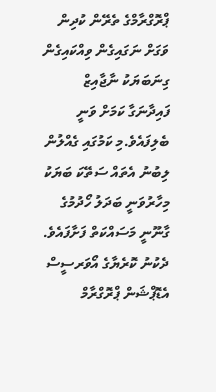ޕްރޮގްރާމްގެ ތެރޭން ކުދިން ވަގަށް ނަގައިގެން ވިއްކައިގެން ގިނަބަޔަކު ނާޖާއިޒް ފައިދާނަގާ ކަމަށް ވަނީ ބެލިފައެވެ.މި ކަމުގައި ގެއްލުން ލިބުނު އެތައް ސަތޭކަ ބަޔަކު މިހާރުވަނީ ބަދަލު ހޯދުމުގެ ގާނޫނީ މަސައްކަތް ފަށާފައެވެ.
ދެކުނު ކޮރެޔާގެ އޯވަރސީސް އެޑޮޕްޝަން ޕްރޮގްރާމް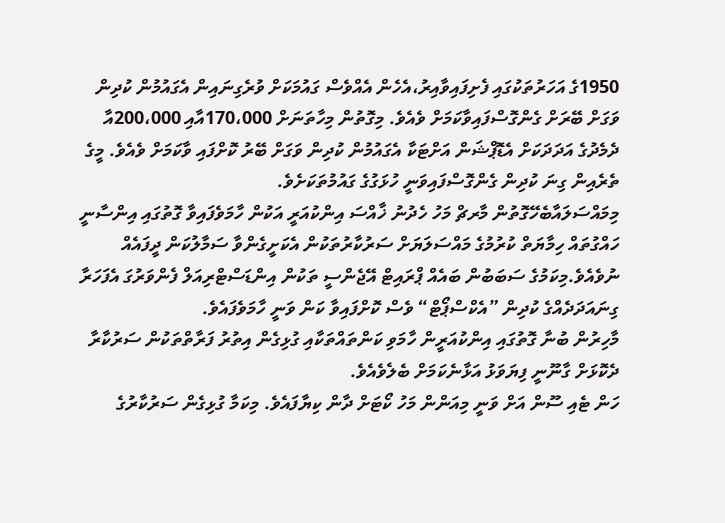1950ގެ އަހަރުތަކުގައި ފެށިފައިވާއިރު،އެހެން އެއްވެސް ގައުމަކަށް ވުރެގިނައިން އެގައުމުން ކުދިން ވަގަށް ބޭރަށް ގެންގޮސްފައިވާކަމަށް ވެއެވެ. މިގޮތުން މިހާތަނަށް 170،000އާއި 200،000އާ ދެމެދުގެ އަދަދަކަށް އެޑޮޕްޝަން އަށްޓަކާ އެގައުމުން ކުދިން ވަގަށް ބޭރު ކޮށްފައި ވާކަމަށް ވެއެވެ. މީގެ ތެރެއިން ގިނަ ކުދިން ގެންގޮސްފައިވަނީ ހުޅަގުގެ ގައުމުތަކަށެވެ.
މިމައްސަލައާބެހޭގޮތުން މާރޗް މަހު ހެދުނު ޚާއްސަ އިންކުއަރީ އަކުން ހާމަވެފައިވާ ގޮތުގައި އިންސާނީ ހައްގުތައް ހިމާޔަތް ކުރުމުގެ މައްސަލަޔަށް ސަރުކާރުތަކުން އެކަށީގެންވާ ސަމާލުކަން ދީފައެއް ނުވެއެވެ.މިކަމުގެ ސަބަބުން ބައެއް ޕްރައިޓް އޭޖެންސީ ތަކުން އިންޑަސްޓްރިއަލް ފެންވަރުގަ އެފަހަރާ ގިނައަދަދެއްގެ ކުދިން ”އެކްސްޕޯޓް“ ވެސް ކޮށްފައިވާ ކަން ވަނީ ހާމަވެފައެވެ.
މާހިރުން ބުނާ ގޮތުގައި އިންކުއަރީން ހާމަވި ކަންތައްތަކާއި ގުޅިގެން އިތުރު ފަރާތްތަކުން ސަރުކާރާ ދެކޮޅަށް ގާނޫނީ ފިޔަވަޅު އަޅާނެކަމަށް ބެލެވެއެވެ.
ހަން ޓެއި ސޫން އަށް ވަނީ މިއަންން މަހު ކޯޓަށް ދާން ކިޔާފައެވެ. މިކަމާ ގުޅިގެން ސަރުކާރުގެ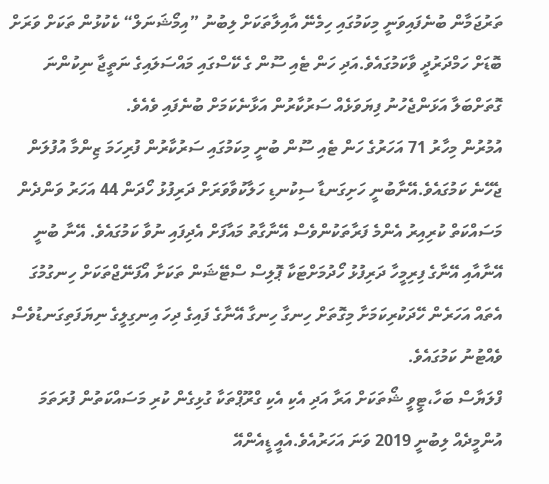ތަރުޖަމާން ބުނެފައިވަނީ މިކަމުގައި ހިމެނޭ އާއިލާތަކަށް ލިބުނު ”އިމޯޝަނަލް“ ކެކުޅުން ތަކަށް ވަރަށް ބޮޑަށް ހަމްދަރުދީ ވާކަމުގައެވެ.އަދި ހަން ޓެއި ސޫން ގެ ކޭސްގައި މައްސަލައިގެ ނަތީޖާ ނިކުންނަ ގޮތަށްބަލާ އަޅަންޖެހުނު ފިޔަވަޅެއް ސަރުކާރުން އަޅާނެކަމަށް ބުނެފައި ވެއެވެ.
އުމުރުން މިހާރު 71 އަހަރުގެ ހަން ޓެއި ސޫން ބުނީ މިކަމުގައި ސަރުކާރުން ފުރިހަމަ ޒިންމާ އުފުލަން ޖެހޭނެ ކަމުގައެވެ.އޭނާބުނީ ހަށިގަނޑާ ސިކުނޑި ހަލާކުވާވަރަށް ދަރިފުޅު ހޯދަން 44 އަހަރު ވަންދެން މަސައްކަތް ކުރިއިރު އެންމެ ފަރާތަކުންވެސް އޭނާގާތު މައާފަށް އެދިފައި ނުވާ ކަމުގައެވެ. އޭނާ ބުނީ އޭނާއާއި އޭނާގެ ފިރިމީހާ ދަރިފުޅު ހޯދުމަށްޓަކާ ޕޮލިސް ސްޓޭޝަން ތަކަށާ އޯފަނޭޖްތަކަށް ހިނގުމުގަ އެތައް އަހަރެން ހޭދަކުރިކަމަށާ މިގޮތަށް ހިނގާ ހިނގާ އޭނާގެ ފައިގެ ދިހަ އިނގިލީގެ ނިޔަފަތިގަނޑުވެސް ވެއްޓުނު ކަމުގައެވެ.
ފްލަޔާސް ބަހާ،ޓީވީ ޝޯތަކަށް އަރާ އަދި އެކި އެކި ގްރޫޕްތަކާ ގުޅިގެން ކުރި މަސައްކަތުން ފުރަތަމަ އުންމީދެއް ލިބުނީ 2019 ވަނަ އަހަރުއެވެ.އެއީ ޑީއެންއޭ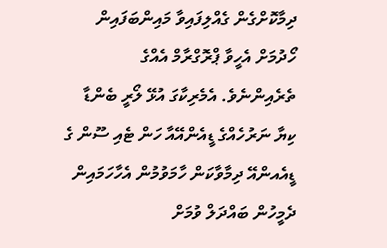ދިމާކޮށްގެން ގެއްލިފައިވާ މައިންބަފައިން ހޯދުމަށް އެހީވާ ޕްރޮގްރާމް އެއްގެ ތެރެއިންނެވެ. އެމެރިކާގަ އުޅޭ ލޯރީ ބެންޑާ ކިޔާ ނަރުހެއްގެ ޑީއެންއޭއާ ހަން ޓެއި ސޫން ގެ ޑީއެއންއޭ ދިމާވާކަން ހާމަވުމުން އެހާހަމައިން ދެމީހުން ބައްދަލް ވުމަށް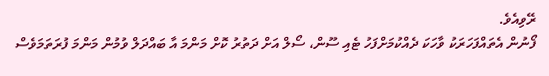ރޭވިއެވެ.
ފޯނުން އެތައްފަހަރަކު ވާހަކަ ދެއްކުމަށްފަހު ޓެއި ސޫން، ސޯލް އަށް ދަތުރު ކޮށް މަންމަ އާ ބައްދަލް ވުމުން މަންމަ ފުރަތަމަވެސް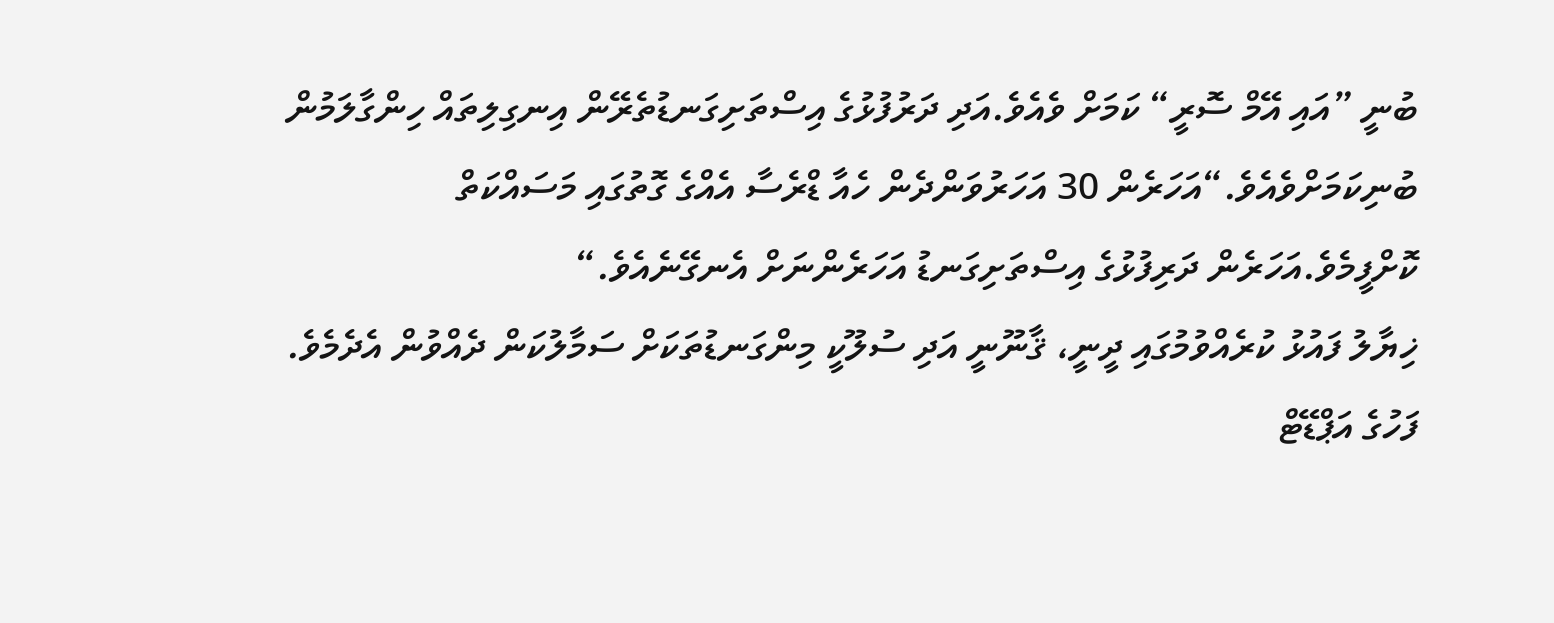ބުނީ ”އައި އޭމް ސޮރީ“ ކަމަށް ވެއެވެ.އަދި ދަރުފުޅުގެ އިސްތަށިގަނޑުތެރޭން އިނގިލިތައް ހިންގާލަމުން ބުނިކަމަށްވެއެވެ.“އަހަރެން 30 އަހަރުވަންދެން ހެއާ ޑްރެސާ އެއްގެ ގޮތުގައި މަސައްކަތް ކޮށްފީމެވެ.އަހަރެން ދަރިފުޅުގެ އިސްތަށިގަނޑު އަހަރެންނަށް އެނގޭނެއެވެ.“
ޚިޔާލު ފައުޅު ކުރެއްވުމުގައި ދީނީ، ޤާނޫނީ އަދި ސުލޫކީ މިންގަނޑުތަކަށް ސަމާލުކަން ދެއްވުން އެދެމެވެ.
ފަހުގެ އަޕްޑޭޓް